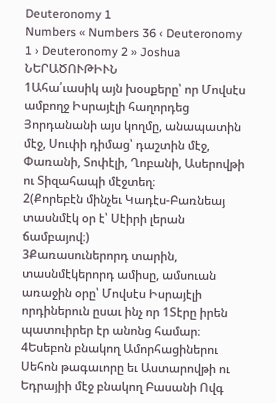Deuteronomy 1
Numbers « Numbers 36 ‹ Deuteronomy 1 › Deuteronomy 2 » Joshua
ՆԵՐԱԾՈՒԹԻՒՆ
1Ահա՛ւասիկ այն խօսքերը՝ որ Մովսէս ամբողջ Իսրայէլի հաղորդեց Յորդանանի այս կողմը, անապատին մէջ, Սուփի դիմաց՝ դաշտին մէջ, Փառանի, Տոփէլի, Ղոբանի, Ասերովթի ու Տիզահապի մէջտեղ։
2(Քորեբէն մինչեւ Կադէս-Բառնեայ տասնմէկ օր է՝ Սէիրի լերան ճամբայով։)
3Քառասուներորդ տարին, տասնմէկերորդ ամիսը, ամսուան առաջին օրը՝ Մովսէս Իսրայէլի որդիներուն ըսաւ ինչ որ 1Տէրը իրեն պատուիրեր էր անոնց համար։
4Եսեբոն բնակող Ամորհացիներու Սեհոն թագաւորը եւ Աստարովթի ու Եդրայիի մէջ բնակող Բասանի Ովգ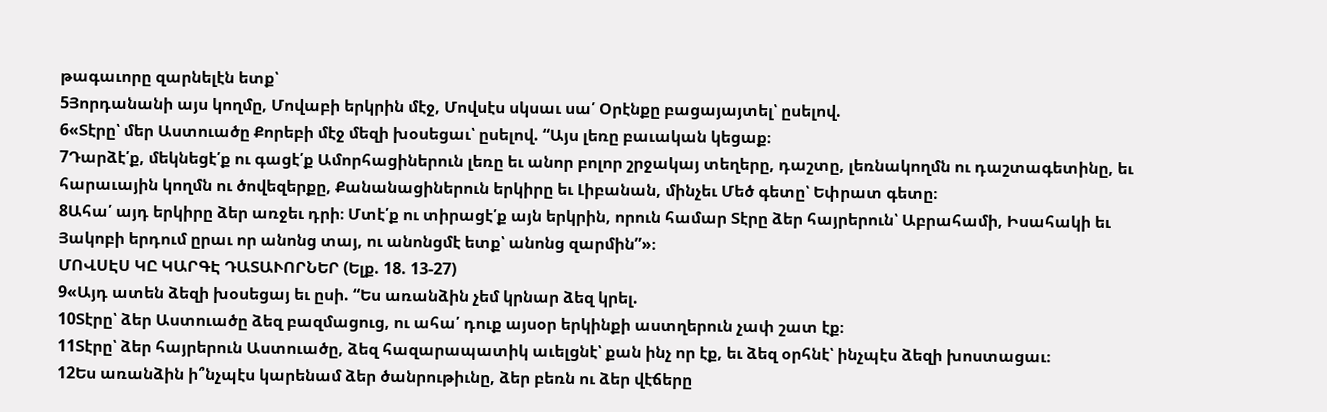թագաւորը զարնելէն ետք՝
5Յորդանանի այս կողմը, Մովաբի երկրին մէջ, Մովսէս սկսաւ սա՛ Օրէնքը բացայայտել՝ ըսելով.
6«Տէրը՝ մեր Աստուածը Քորեբի մէջ մեզի խօսեցաւ՝ ըսելով. “Այս լեռը բաւական կեցաք։
7Դարձէ՛ք, մեկնեցէ՛ք ու գացէ՛ք Ամորհացիներուն լեռը եւ անոր բոլոր շրջակայ տեղերը, դաշտը, լեռնակողմն ու դաշտագետինը, եւ հարաւային կողմն ու ծովեզերքը, Քանանացիներուն երկիրը եւ Լիբանան, մինչեւ Մեծ գետը՝ Եփրատ գետը։
8Ահա՛ այդ երկիրը ձեր առջեւ դրի։ Մտէ՛ք ու տիրացէ՛ք այն երկրին, որուն համար Տէրը ձեր հայրերուն՝ Աբրահամի, Իսահակի եւ Յակոբի երդում ըրաւ որ անոնց տայ, ու անոնցմէ ետք՝ անոնց զարմին”»։
ՄՈՎՍԷՍ ԿԸ ԿԱՐԳԷ ԴԱՏԱՒՈՐՆԵՐ (Ելք. 18. 13-27)
9«Այդ ատեն ձեզի խօսեցայ եւ ըսի. “Ես առանձին չեմ կրնար ձեզ կրել.
10Տէրը՝ ձեր Աստուածը ձեզ բազմացուց, ու ահա՛ դուք այսօր երկինքի աստղերուն չափ շատ էք։
11Տէրը՝ ձեր հայրերուն Աստուածը, ձեզ հազարապատիկ աւելցնէ՝ քան ինչ որ էք, եւ ձեզ օրհնէ՝ ինչպէս ձեզի խոստացաւ։
12Ես առանձին ի՞նչպէս կարենամ ձեր ծանրութիւնը, ձեր բեռն ու ձեր վէճերը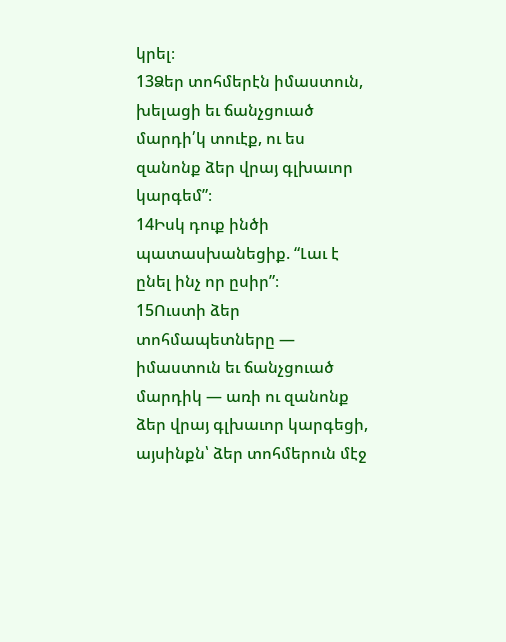կրել։
13Ձեր տոհմերէն իմաստուն, խելացի եւ ճանչցուած մարդի՛կ տուէք, ու ես զանոնք ձեր վրայ գլխաւոր կարգեմ”։
14Իսկ դուք ինծի պատասխանեցիք. “Լաւ է ընել ինչ որ ըսիր”։
15Ուստի ձեր տոհմապետները — իմաստուն եւ ճանչցուած մարդիկ — առի ու զանոնք ձեր վրայ գլխաւոր կարգեցի, այսինքն՝ ձեր տոհմերուն մէջ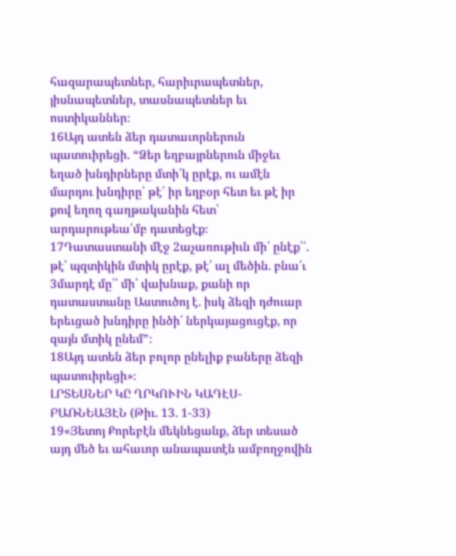հազարապետներ, հարիւրապետներ, յիսնապետներ, տասնապետներ եւ ոստիկաններ։
16Այդ ատեն ձեր դատաւորներուն պատուիրեցի. “Ձեր եղբայրներուն միջեւ եղած խնդիրները մտի՛կ ըրէք, ու ամէն մարդու խնդիրը՝ թէ՛ իր եղբօր հետ եւ թէ իր քով եղող գաղթականին հետ՝ արդարութեա՛մբ դատեցէք։
17Դատաստանի մէջ 2աչառութիւն մի՛ ընէք՝՝. թէ՛ պզտիկին մտիկ ըրէք, թէ՛ ալ մեծին. բնա՛ւ 3մարդէ մը՝՝ մի՛ վախնաք, քանի որ դատաստանը Աստուծոյ է. իսկ ձեզի դժուար երեւցած խնդիրը ինծի՛ ներկայացուցէք, որ զայն մտիկ ընեմ”։
18Այդ ատեն ձեր բոլոր ընելիք բաները ձեզի պատուիրեցի»։
ԼՐՏԵՍՆԵՐ ԿԸ ՂՐԿՈՒԻՆ ԿԱԴԷՍ-ԲԱՌՆԵԱՅԷՆ (Թիւ. 13. 1-33)
19«Յետոյ Քորեբէն մեկնեցանք, ձեր տեսած այդ մեծ եւ ահաւոր անապատէն ամբողջովին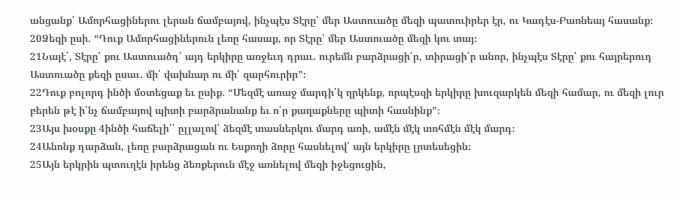անցանք՝ Ամորհացիներու լերան ճամբայով, ինչպէս Տէրը՝ մեր Աստուածը մեզի պատուիրեր էր, ու Կադէս-Բառնեայ հասանք։
20Ձեզի ըսի. “Դուք Ամորհացիներուն լեռը հասաք, որ Տէրը՝ մեր Աստուածը մեզի կու տայ։
21Նայէ՛, Տէրը՝ քու Աստուածդ՝ այդ երկիրը առջեւդ դրաւ. ուրեմն բարձրացի՛ր, տիրացի՛ր անոր, ինչպէս Տէրը՝ քու հայրերուդ Աստուածը քեզի ըսաւ. մի՛ վախնար ու մի՛ զարհուրիր”։
22Դուք բոլորդ ինծի մօտեցաք եւ ըսիք. “Մեզմէ առաջ մարդի՛կ ղրկենք, որպէսզի երկիրը խուզարկեն մեզի համար, ու մեզի լուր բերեն թէ ի՛նչ ճամբայով պիտի բարձրանանք եւ ո՛ր քաղաքները պիտի հասնինք”։
23Այս խօսքը 4ինծի հաճելի՝՝ ըլլալով՝ ձեզմէ տասներկու մարդ առի, ամէն մէկ տոհմէն մէկ մարդ։
24Անոնք դարձան, լեռը բարձրացան ու Եսքողի ձորը հասնելով՝ այն երկիրը լրտեսեցին։
25Այն երկրին պտուղէն իրենց ձեռքերուն մէջ առնելով մեզի իջեցուցին,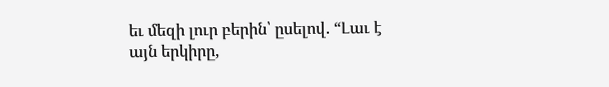եւ մեզի լուր բերին՝ ըսելով. “Լաւ է այն երկիրը,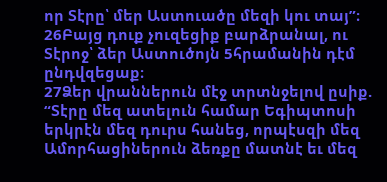որ Տէրը՝ մեր Աստուածը մեզի կու տայ”։
26Բայց դուք չուզեցիք բարձրանալ, ու Տէրոջ՝ ձեր Աստուծոյն 5հրամանին դէմ ընդվզեցաք։
27Ձեր վրաններուն մէջ տրտնջելով ըսիք. “Տէրը մեզ ատելուն համար Եգիպտոսի երկրէն մեզ դուրս հանեց, որպէսզի մեզ Ամորհացիներուն ձեռքը մատնէ եւ մեզ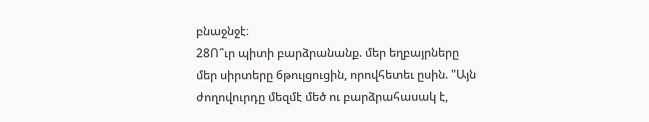բնաջնջէ։
28Ո՞ւր պիտի բարձրանանք. մեր եղբայրները մեր սիրտերը 6թուլցուցին, որովհետեւ ըսին. "Այն ժողովուրդը մեզմէ մեծ ու բարձրահասակ է,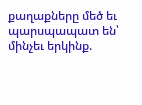քաղաքները մեծ եւ պարսպապատ են՝ մինչեւ երկինք.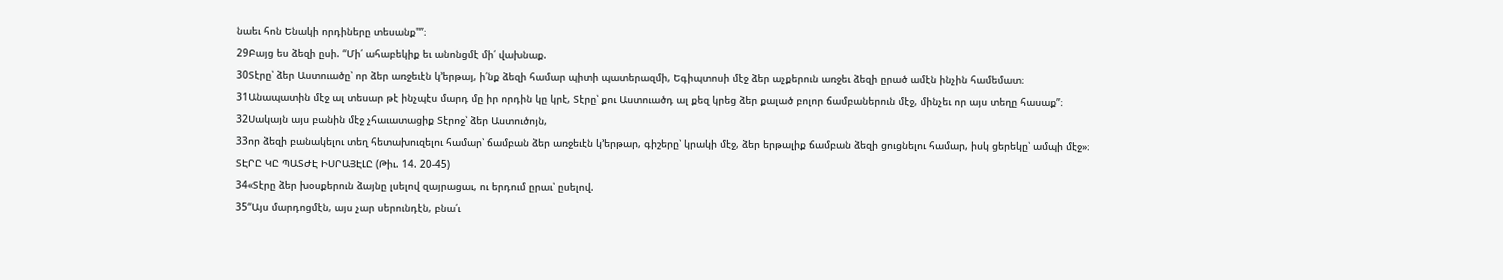նաեւ հոն Ենակի որդիները տեսանք"”։
29Բայց ես ձեզի ըսի. “Մի՛ ահաբեկիք եւ անոնցմէ մի՛ վախնաք.
30Տէրը՝ ձեր Աստուածը՝ որ ձեր առջեւէն կ’երթայ, ի՛նք ձեզի համար պիտի պատերազմի, Եգիպտոսի մէջ ձեր աչքերուն առջեւ ձեզի ըրած ամէն ինչին համեմատ։
31Անապատին մէջ ալ տեսար թէ ինչպէս մարդ մը իր որդին կը կրէ, Տէրը՝ քու Աստուածդ ալ քեզ կրեց ձեր քալած բոլոր ճամբաներուն մէջ, մինչեւ որ այս տեղը հասաք”։
32Սակայն այս բանին մէջ չհաւատացիք Տէրոջ՝ ձեր Աստուծոյն,
33որ ձեզի բանակելու տեղ հետախուզելու համար՝ ճամբան ձեր առջեւէն կ’երթար, գիշերը՝ կրակի մէջ, ձեր երթալիք ճամբան ձեզի ցուցնելու համար, իսկ ցերեկը՝ ամպի մէջ»։
ՏԷՐԸ ԿԸ ՊԱՏԺԷ ԻՍՐԱՅԷԼԸ (Թիւ. 14. 20-45)
34«Տէրը ձեր խօսքերուն ձայնը լսելով զայրացաւ, ու երդում ըրաւ՝ ըսելով.
35“Այս մարդոցմէն, այս չար սերունդէն, բնա՛ւ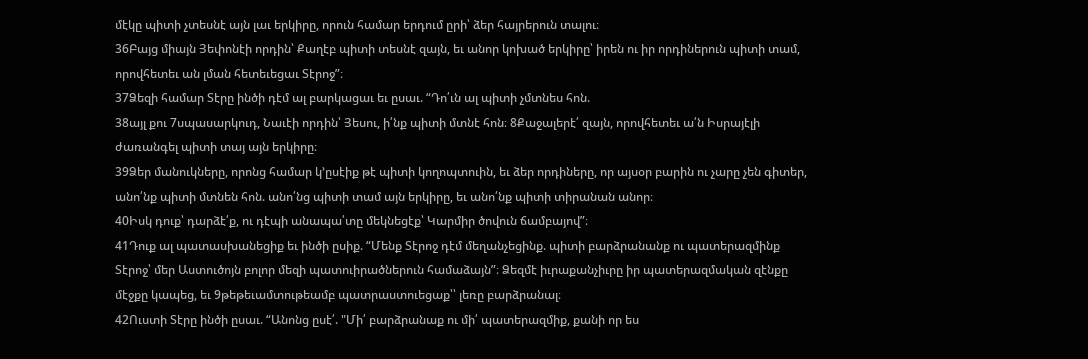մէկը պիտի չտեսնէ այն լաւ երկիրը, որուն համար երդում ըրի՝ ձեր հայրերուն տալու։
36Բայց միայն Յեփոնէի որդին՝ Քաղէբ պիտի տեսնէ զայն, եւ անոր կոխած երկիրը՝ իրեն ու իր որդիներուն պիտի տամ, որովհետեւ ան լման հետեւեցաւ Տէրոջ”։
37Ձեզի համար Տէրը ինծի դէմ ալ բարկացաւ եւ ըսաւ. “Դո՛ւն ալ պիտի չմտնես հոն.
38այլ քու 7սպասարկուդ, Նաւէի որդին՝ Յեսու, ի՛նք պիտի մտնէ հոն։ 8Քաջալերէ՛ զայն, որովհետեւ ա՛ն Իսրայէլի ժառանգել պիտի տայ այն երկիրը։
39Ձեր մանուկները, որոնց համար կ’ըսէիք թէ պիտի կողոպտուին, եւ ձեր որդիները, որ այսօր բարին ու չարը չեն գիտեր, անո՛նք պիտի մտնեն հոն. անո՛նց պիտի տամ այն երկիրը, եւ անո՛նք պիտի տիրանան անոր։
40Իսկ դուք՝ դարձէ՛ք, ու դէպի անապա՛տը մեկնեցէք՝ Կարմիր ծովուն ճամբայով”։
41Դուք ալ պատասխանեցիք եւ ինծի ըսիք. “Մենք Տէրոջ դէմ մեղանչեցինք. պիտի բարձրանանք ու պատերազմինք Տէրոջ՝ մեր Աստուծոյն բոլոր մեզի պատուիրածներուն համաձայն”։ Ձեզմէ իւրաքանչիւրը իր պատերազմական զէնքը մէջքը կապեց, եւ 9թեթեւամտութեամբ պատրաստուեցաք՝՝ լեռը բարձրանալ։
42Ուստի Տէրը ինծի ըսաւ. “Անոնց ըսէ՛. "Մի՛ բարձրանաք ու մի՛ պատերազմիք, քանի որ ես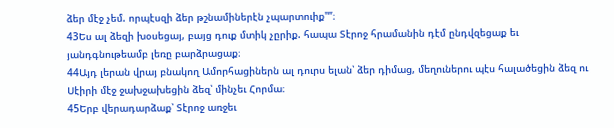ձեր մէջ չեմ. որպէսզի ձեր թշնամիներէն չպարտուիք"”։
43Ես ալ ձեզի խօսեցայ, բայց դուք մտիկ չըրիք. հապա Տէրոջ հրամանին դէմ ընդվզեցաք եւ յանդգնութեամբ լեռը բարձրացաք։
44Այդ լերան վրայ բնակող Ամորհացիներն ալ դուրս ելան՝ ձեր դիմաց, մեղուներու պէս հալածեցին ձեզ ու Սէիրի մէջ ջախջախեցին ձեզ՝ մինչեւ Հորմա։
45Երբ վերադարձաք՝ Տէրոջ առջեւ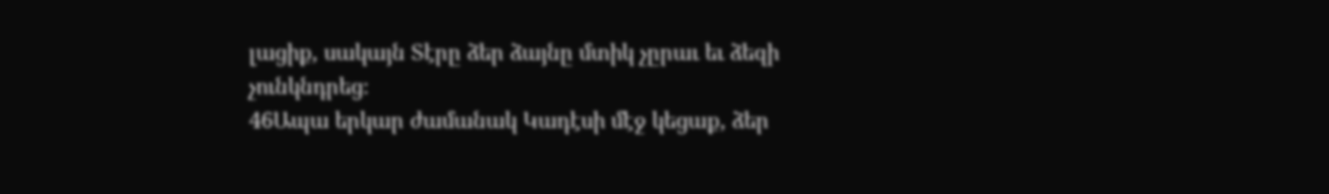լացիք, սակայն Տէրը ձեր ձայնը մտիկ չըրաւ եւ ձեզի չունկնդրեց։
46Ապա երկար ժամանակ Կադէսի մէջ կեցաք, ձեր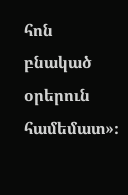հոն բնակած օրերուն համեմատ»։